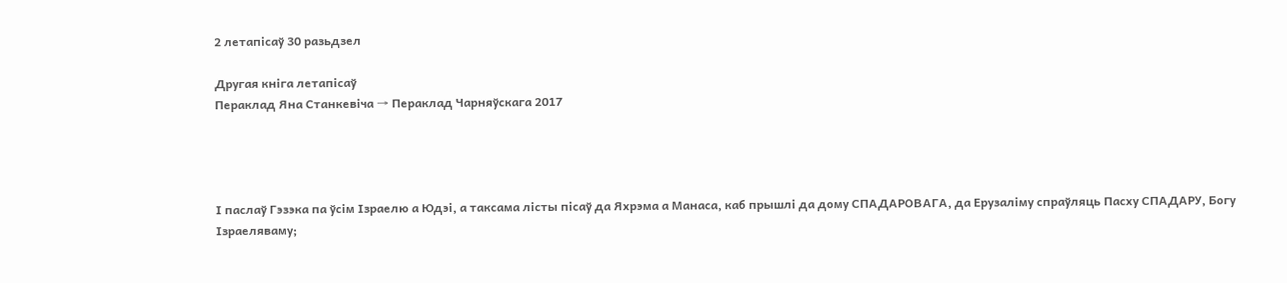2 летапісаў 30 разьдзел

Другая кніга летапісаў
Пераклад Яна Станкевіча → Пераклад Чарняўскага 2017




І паслаў Гэзэка па ўсім Ізраелю а Юдэі, а таксама лісты пісаў да Яхрэма а Манаса, каб прышлі да дому СПАДАРОВАГА, да Ерузаліму спраўляць Пасху СПАДАРУ, Богу Ізраеляваму;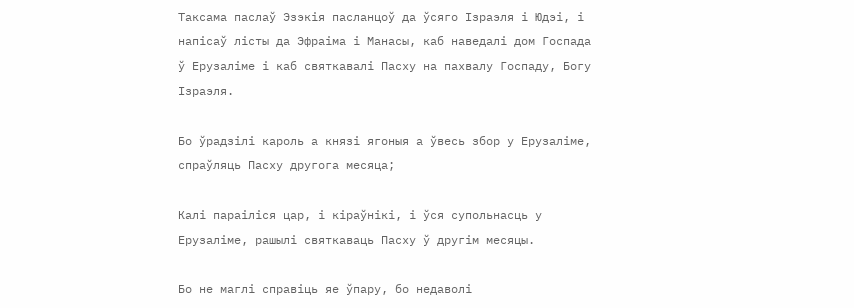Таксама паслаў Эзэкія пасланцоў да ўсяго Ізраэля і Юдэі, і напісаў лісты да Эфраіма і Манасы, каб наведалі дом Госпада ў Ерузаліме і каб святкавалі Пасху на пахвалу Госпаду, Богу Ізраэля.

Бо ўрадзілі кароль а князі ягоныя а ўвесь збор у Ерузаліме, спраўляць Пасху другога месяца;

Калі параіліся цар, і кіраўнікі, і ўся супольнасць у Ерузаліме, рашылі святкаваць Пасху ў другім месяцы.

Бо не маглі справіць яе ўпару, бо недаволі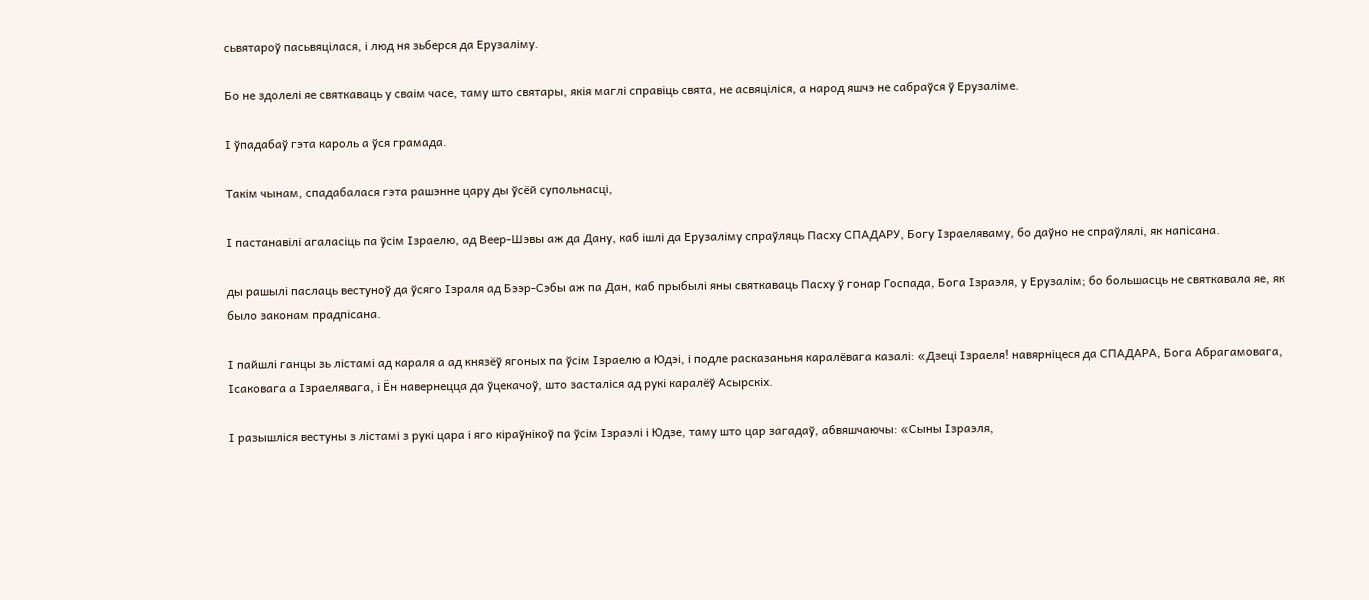сьвятароў пасьвяцілася, і люд ня зьберся да Ерузаліму.

Бо не здолелі яе святкаваць у сваім часе, таму што святары, якія маглі справіць свята, не асвяціліся, а народ яшчэ не сабраўся ў Ерузаліме.

І ўпадабаў гэта кароль а ўся грамада.

Такім чынам, спадабалася гэта рашэнне цару ды ўсёй супольнасці,

І пастанавілі агаласіць па ўсім Ізраелю, ад Веер-Шэвы аж да Дану, каб ішлі да Ерузаліму спраўляць Пасху СПАДАРУ, Богу Ізраеляваму, бо даўно не спраўлялі, як напісана.

ды рашылі паслаць вестуноў да ўсяго Ізраля ад Бээр-Сэбы аж па Дан, каб прыбылі яны святкаваць Пасху ў гонар Госпада, Бога Ізраэля, у Ерузалім; бо большасць не святкавала яе, як было законам прадпісана.

І пайшлі ганцы зь лістамі ад караля а ад князёў ягоных па ўсім Ізраелю а Юдэі, і подле расказаньня каралёвага казалі: «Дзеці Ізраеля! навярніцеся да СПАДАРА, Бога Абрагамовага, Ісаковага а Ізраелявага, і Ён навернецца да ўцекачоў, што засталіся ад рукі каралёў Асырскіх.

І разышліся вестуны з лістамі з рукі цара і яго кіраўнікоў па ўсім Ізраэлі і Юдзе, таму што цар загадаў, абвяшчаючы: «Сыны Ізраэля,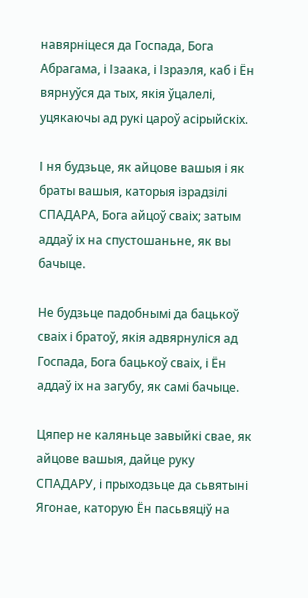навярніцеся да Госпада, Бога Абрагама, і Ізаака, і Ізраэля, каб і Ён вярнуўся да тых, якія ўцалелі, уцякаючы ад рукі цароў асірыйскіх.

І ня будзьце, як айцове вашыя і як браты вашыя, каторыя ізрадзілі СПАДАРА, Бога айцоў сваіх; затым аддаў іх на спустошаньне, як вы бачыце.

Не будзьце падобнымі да бацькоў сваіх і братоў, якія адвярнуліся ад Госпада, Бога бацькоў сваіх, і Ён аддаў іх на загубу, як самі бачыце.

Цяпер не каляньце завыйкі свае, як айцове вашыя, дайце руку СПАДАРУ, і прыходзьце да сьвятыні Ягонае, каторую Ён пасьвяціў на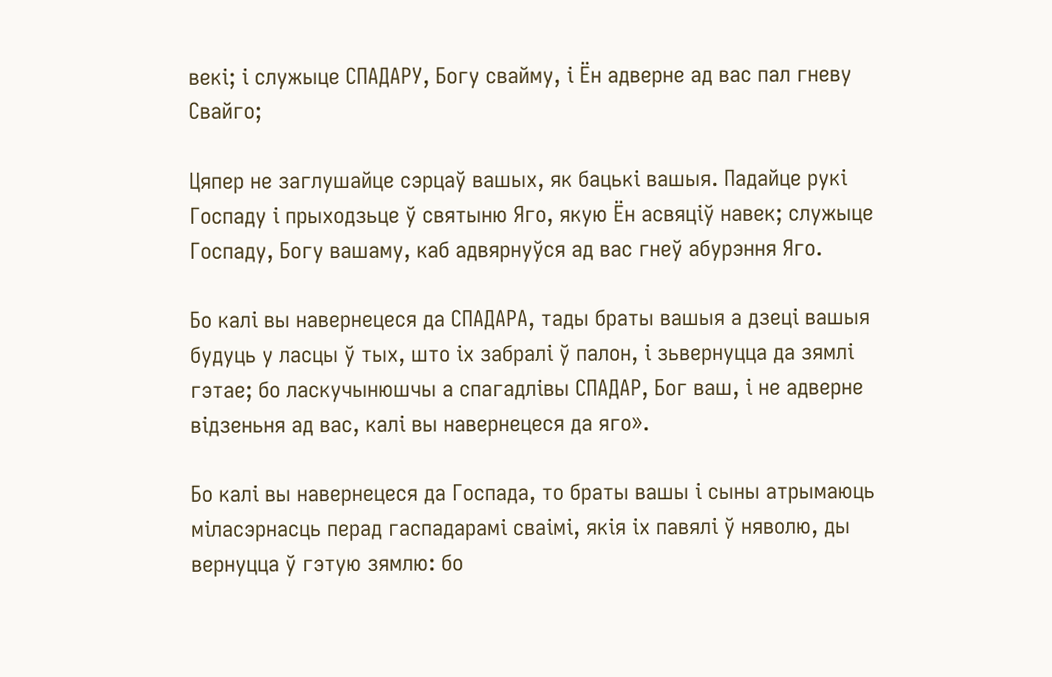векі; і служыце СПАДАРУ, Богу свайму, і Ён адверне ад вас пал гневу Свайго;

Цяпер не заглушайце сэрцаў вашых, як бацькі вашыя. Падайце рукі Госпаду і прыходзьце ў святыню Яго, якую Ён асвяціў навек; служыце Госпаду, Богу вашаму, каб адвярнуўся ад вас гнеў абурэння Яго.

Бо калі вы навернецеся да СПАДАРА, тады браты вашыя а дзеці вашыя будуць у ласцы ў тых, што іх забралі ў палон, і зьвернуцца да зямлі гэтае; бо ласкучынюшчы а спагадлівы СПАДАР, Бог ваш, і не адверне відзеньня ад вас, калі вы навернецеся да яго».

Бо калі вы навернецеся да Госпада, то браты вашы і сыны атрымаюць міласэрнасць перад гаспадарамі сваімі, якія іх павялі ў няволю, ды вернуцца ў гэтую зямлю: бо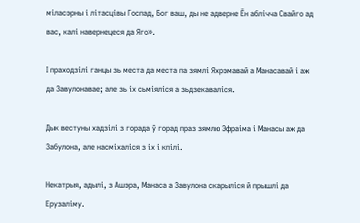міласэрны і літасцівы Госпад, Бог ваш, ды не адверне Ён аблічча Свайго ад вас, калі навернецеся да Яго».

І праходзілі ганцы зь места да места па зямлі Яхрэмавай а Манасавай і аж да Завулонавае; але зь іх сьміяліся а зьдзекаваліся.

Дык вестуны хадзілі з горада ў горад праз зямлю Эфраіма і Манасы аж да Забулона, але насміхаліся з іх і кпілі.

Некатрыя, адылі, з Ашэра, Манаса а Завулона скарыліся й прышлі да Ерузаліму.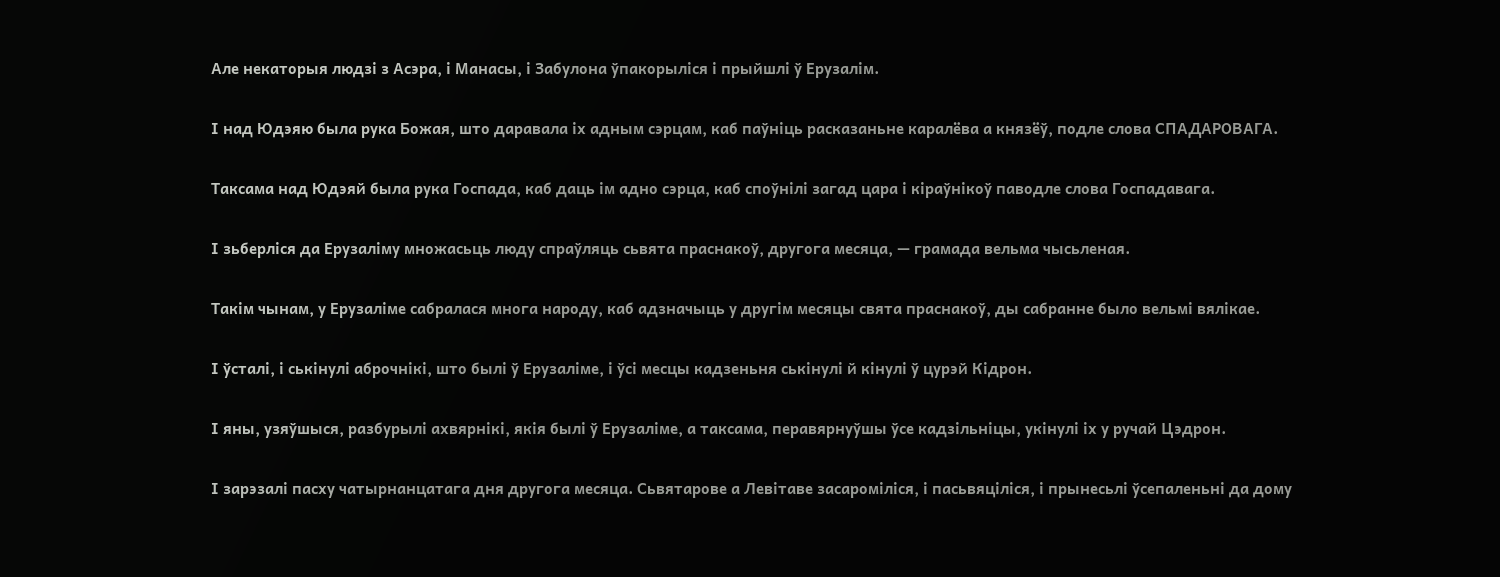Але некаторыя людзі з Асэра, і Манасы, і Забулона ўпакорыліся і прыйшлі ў Ерузалім.

І над Юдэяю была рука Божая, што даравала іх адным сэрцам, каб паўніць расказаньне каралёва а князёў, подле слова СПАДАРОВАГА.

Таксама над Юдэяй была рука Госпада, каб даць ім адно сэрца, каб споўнілі загад цара і кіраўнікоў паводле слова Госпадавага.

І зьберліся да Ерузаліму множасьць люду спраўляць сьвята праснакоў, другога месяца, — грамада вельма чысьленая.

Такім чынам, у Ерузаліме сабралася многа народу, каб адзначыць у другім месяцы свята праснакоў, ды сабранне было вельмі вялікае.

І ўсталі, і ськінулі аброчнікі, што былі ў Ерузаліме, і ўсі месцы кадзеньня ськінулі й кінулі ў цурэй Кідрон.

І яны, узяўшыся, разбурылі ахвярнікі, якія былі ў Ерузаліме, а таксама, перавярнуўшы ўсе кадзільніцы, укінулі іх у ручай Цэдрон.

І зарэзалі пасху чатырнанцатага дня другога месяца. Сьвятарове а Левітаве засароміліся, і пасьвяціліся, і прынесьлі ўсепаленьні да дому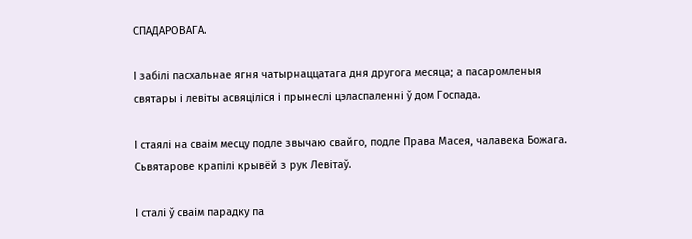СПАДАРОВАГА.

І забілі пасхальнае ягня чатырнаццатага дня другога месяца; а пасаромленыя святары і левіты асвяціліся і прынеслі цэласпаленні ў дом Госпада.

І стаялі на сваім месцу подле звычаю свайго, подле Права Масея, чалавека Божага. Сьвятарове крапілі крывёй з рук Левітаў.

І сталі ў сваім парадку па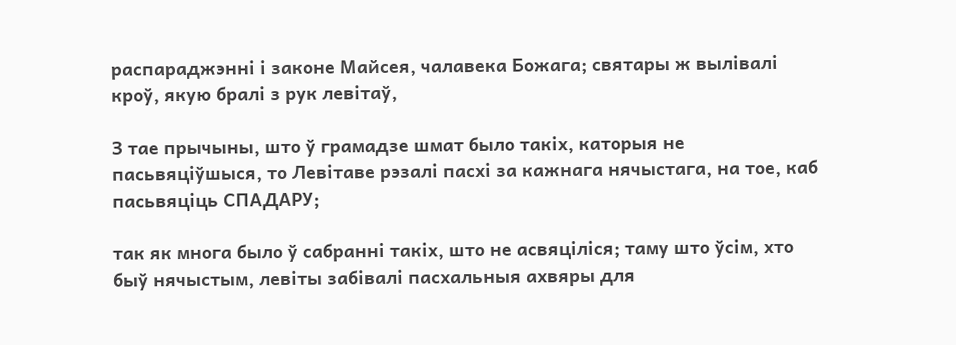распараджэнні і законе Майсея, чалавека Божага; святары ж вылівалі кроў, якую бралі з рук левітаў,

З тае прычыны, што ў грамадзе шмат было такіх, каторыя не пасьвяціўшыся, то Левітаве рэзалі пасхі за кажнага нячыстага, на тое, каб пасьвяціць СПАДАРУ;

так як многа было ў сабранні такіх, што не асвяціліся; таму што ўсім, хто быў нячыстым, левіты забівалі пасхальныя ахвяры для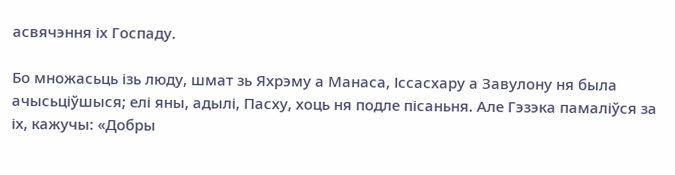асвячэння іх Госпаду.

Бо множасьць ізь люду, шмат зь Яхрэму а Манаса, Іссасхару а Завулону ня была ачысьціўшыся; елі яны, адылі, Пасху, хоць ня подле пісаньня. Але Гэзэка памаліўся за іх, кажучы: «Добры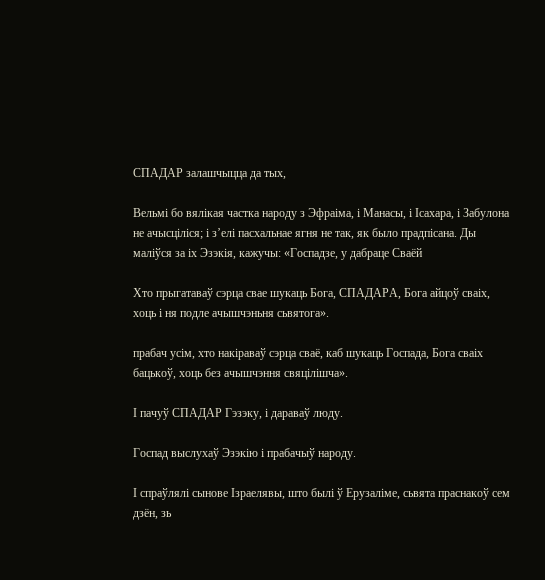СПАДАР залашчыцца да тых,

Вельмі бо вялікая частка народу з Эфраіма, і Манасы, і Ісахара, і Забулона не ачысціліся; і з’елі пасхальнае ягня не так, як было прадпісана. Ды маліўся за іх Эзэкія, кажучы: «Госпадзе, у дабраце Сваёй

Хто прыгатаваў сэрца свае шукаць Бога, СПАДАРА, Бога айцоў сваіх, хоць і ня подле ачышчэньня сьвятога».

прабач усім, хто накіраваў сэрца сваё, каб шукаць Госпада, Бога сваіх бацькоў, хоць без ачышчэння свяцілішча».

І пачуў СПАДАР Гэзэку, і дараваў люду.

Госпад выслухаў Эзэкію і прабачыў народу.

І спраўлялі сынове Ізраелявы, што былі ў Ерузаліме, сьвята праснакоў сем дзён, зь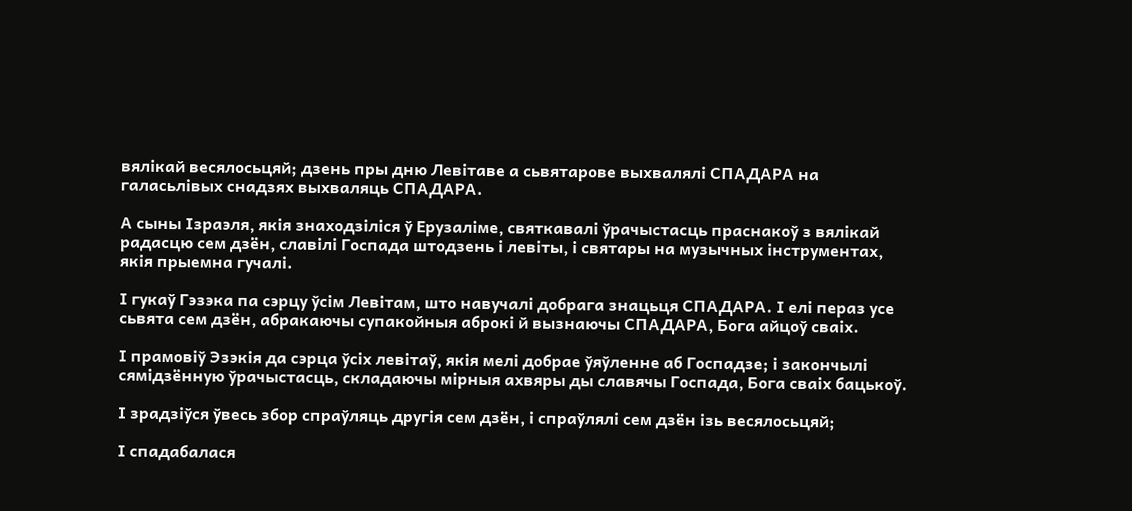вялікай весялосьцяй; дзень пры дню Левітаве а сьвятарове выхвалялі СПАДАРА на галасьлівых снадзях выхваляць СПАДАРА.

А сыны Ізраэля, якія знаходзіліся ў Ерузаліме, святкавалі ўрачыстасць праснакоў з вялікай радасцю сем дзён, славілі Госпада штодзень і левіты, і святары на музычных інструментах, якія прыемна гучалі.

І гукаў Гэзэка па сэрцу ўсім Левітам, што навучалі добрага знацьця СПАДАРА. І елі пераз усе сьвята сем дзён, абракаючы супакойныя аброкі й вызнаючы СПАДАРА, Бога айцоў сваіх.

І прамовіў Эзэкія да сэрца ўсіх левітаў, якія мелі добрае ўяўленне аб Госпадзе; і закончылі сямідзённую ўрачыстасць, складаючы мірныя ахвяры ды славячы Госпада, Бога сваіх бацькоў.

І зрадзіўся ўвесь збор спраўляць другія сем дзён, і спраўлялі сем дзён ізь весялосьцяй;

І спадабалася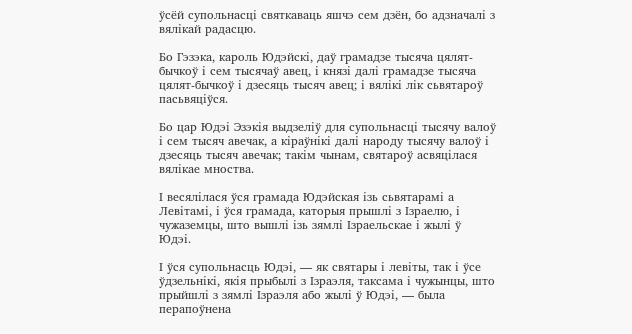ўсёй супольнасці святкаваць яшчэ сем дзён, бо адзначалі з вялікай радасцю.

Бо Гэзэка, кароль Юдэйскі, даў грамадзе тысяча цялят-бычкоў і сем тысячаў авец, і князі далі грамадзе тысяча цялят-бычкоў і дзесяць тысяч авец; і вялікі лік сьвятароў пасьвяціўся.

Бо цар Юдэі Эзэкія выдзеліў для супольнасці тысячу валоў і сем тысяч авечак, а кіраўнікі далі народу тысячу валоў і дзесяць тысяч авечак; такім чынам, святароў асвяцілася вялікае мноства.

І весялілася ўся грамада Юдэйская ізь сьвятарамі а Левітамі, і ўся грамада, каторыя прышлі з Ізраелю, і чужаземцы, што вышлі ізь зямлі Ізраельскае і жылі ў Юдэі.

І ўся супольнасць Юдэі, — як святары і левіты, так і ўсе ўдзельнікі, якія прыбылі з Ізраэля, таксама і чужынцы, што прыйшлі з зямлі Ізраэля або жылі ў Юдэі, — была перапоўнена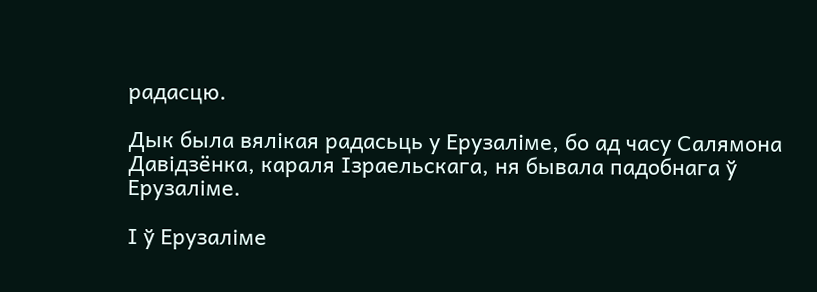радасцю.

Дык была вялікая радасьць у Ерузаліме, бо ад часу Салямона Давідзёнка, караля Ізраельскага, ня бывала падобнага ў Ерузаліме.

І ў Ерузаліме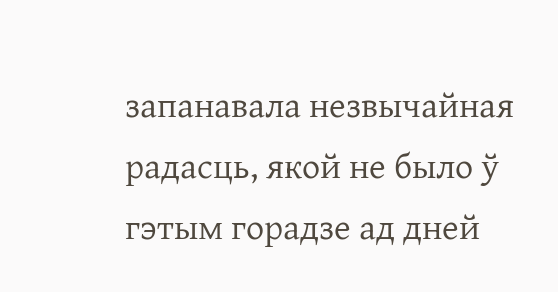запанавала незвычайная радасць, якой не было ў гэтым горадзе ад дней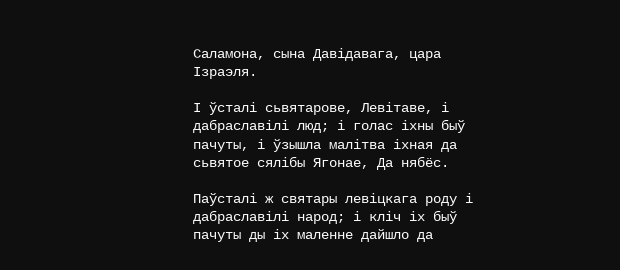Саламона, сына Давідавага, цара Ізраэля.

І ўсталі сьвятарове, Левітаве, і дабраславілі люд; і голас іхны быў пачуты, і ўзышла малітва іхная да сьвятое сялібы Ягонае, Да нябёс.

Паўсталі ж святары левіцкага роду і дабраславілі народ; і кліч іх быў пачуты ды іх маленне дайшло да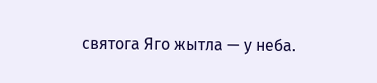святога Яго жытла — у неба.